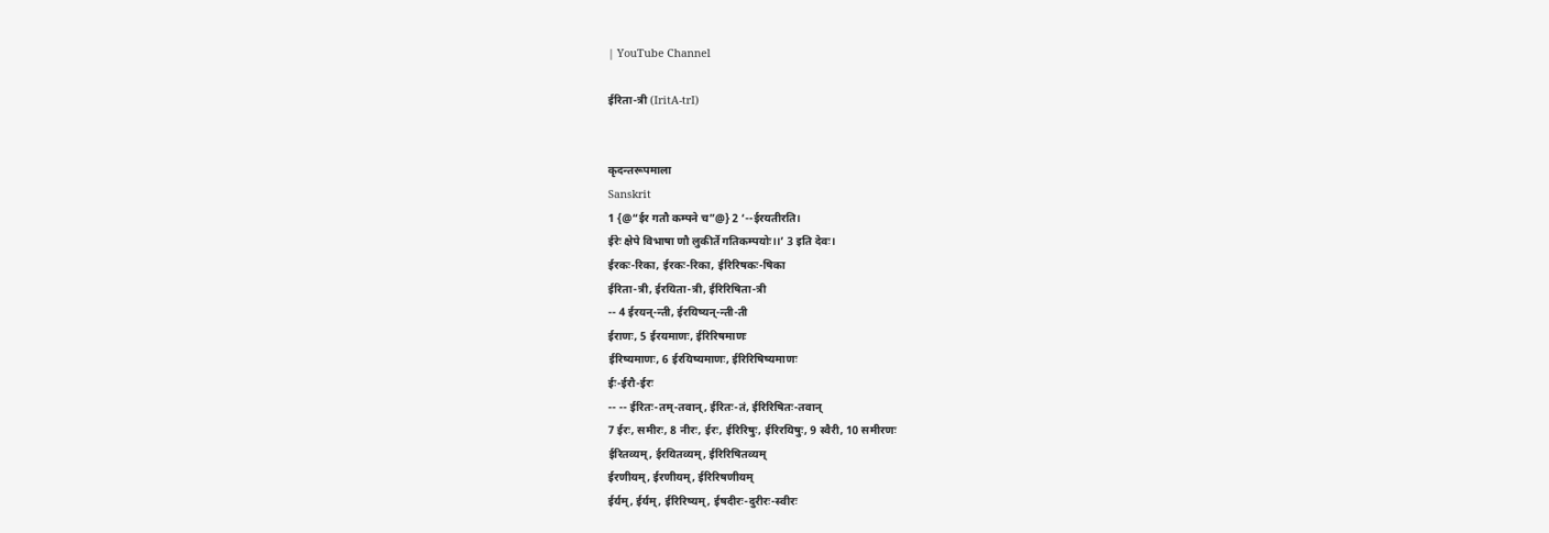| YouTube Channel

ईरिता-त्री (IritA-trI)


कृदन्तरूपमाला
Sanskrit
1 {@“ईर गतौ कम्पने च”@} 2 ‘--ईरयतीरति।
ईरेः क्षेपे विभाषा णौ लुकीर्ते गतिकम्पयोः।।’ 3 इति देवः।
ईरकः-रिका, ईरकः-रिका, ईरिरिषकः-षिका
ईरिता-त्री, ईरयिता-त्री, ईरिरिषिता-त्री
-- 4 ईरयन्-न्ती, ईरयिष्यन्-न्ती-ती
ईराणः, 5 ईरयमाणः, ईरिरिषमाणः
ईरिष्यमाणः, 6 ईरयिष्यमाणः, ईरिरिषिष्यमाणः
ईः-ईरौ-ईरः
-- -- ईरितः-तम्-तवान्, ईरितः-तं, ईरिरिषितः-तवान्
7 ईरः, समीरः, 8 नीरः, ईरः, ईरिरिषुः, ईरिरयिषुः, 9 स्वैरी, 10 समीरणः
ईरितव्यम्, ईरयितव्यम्, ईरिरिषितव्यम्
ईरणीयम्, ईरणीयम्, ईरिरिषणीयम्
ईर्यम्, ईर्यम्, ईरिरिष्यम्, ईषदीरः-दुरीरः-स्वीरः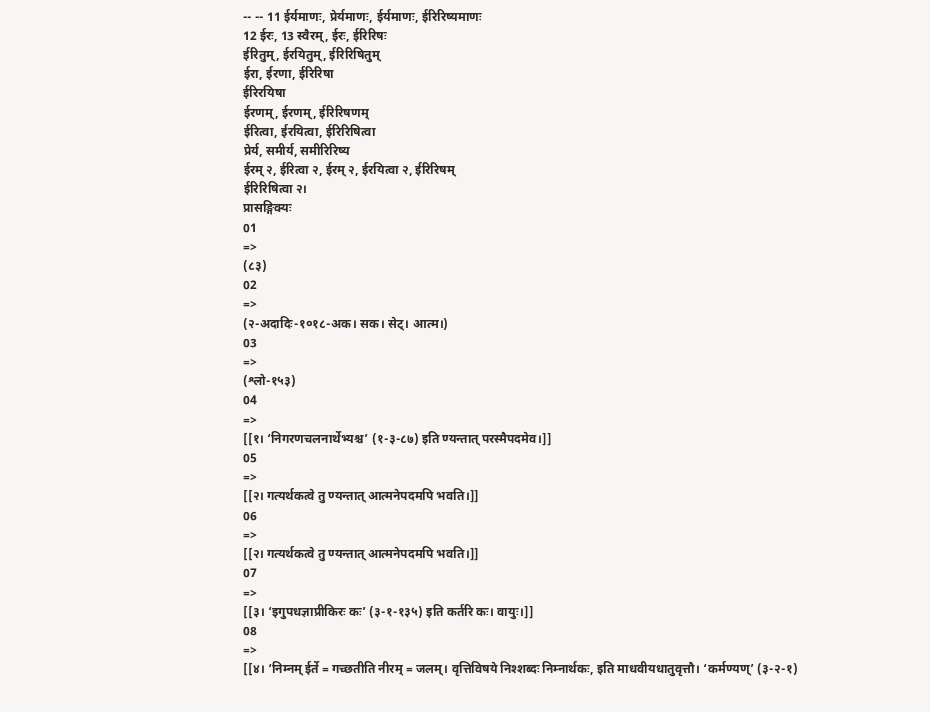-- -- 11 ईर्यमाणः, प्रेर्यमाणः, ईर्यमाणः, ईरिरिष्यमाणः
12 ईरः, 13 स्वैरम्, ईरः, ईरिरिषः
ईरितुम्, ईरयितुम्, ईरिरिषितुम्
ईरा, ईरणा, ईरिरिषा
ईरिरयिषा
ईरणम्, ईरणम्, ईरिरिषणम्
ईरित्वा, ईरयित्वा, ईरिरिषित्वा
प्रेर्य, समीर्य, समीरिरिष्य
ईरम् २, ईरित्वा २, ईरम् २, ईरयित्वा २, ईरिरिषम्
ईरिरिषित्वा २।
प्रासङ्गिक्यः
01
=>
(८३)
02
=>
(२-अदादिः-१०१८-अक। सक। सेट्। आत्म।)
03
=>
(श्लो-१५३)
04
=>
[[१। ‘निगरणचलनार्थेभ्यश्च’ (१-३-८७) इति ण्यन्तात् परस्मैपदमेव।]]
05
=>
[[२। गत्यर्थकत्वे तु ण्यन्तात् आत्मनेपदमपि भवति।]]
06
=>
[[२। गत्यर्थकत्वे तु ण्यन्तात् आत्मनेपदमपि भवति।]]
07
=>
[[३। ‘इगुपधज्ञाप्रीकिरः कः’ (३-१-१३५) इति कर्तरि कः। वायुः।]]
08
=>
[[४। ‘निम्नम् ईर्ते = गच्छतीति नीरम् = जलम्। वृत्तिविषये निश्शब्दः निम्नार्थकः, इति माधवीयधातुवृत्तौ। ‘कर्मण्यण्’ (३-२-१)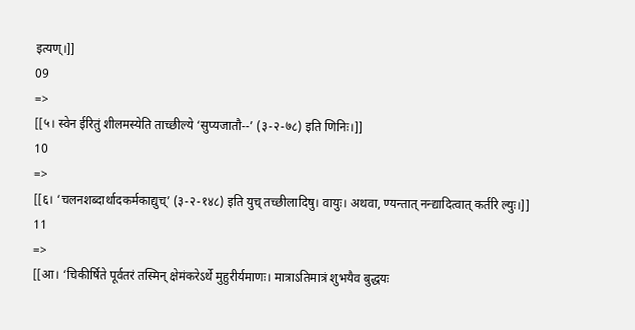इत्यण्।]]
09
=>
[[५। स्वेन ईरितुं शीलमस्येति ताच्छील्ये ‘सुप्यजातौ--’ (३-२-७८) इति णिनिः।]]
10
=>
[[६। ‘चलनशब्दार्थादकर्मकाद्युच्’ (३-२-१४८) इति युच् तच्छीलादिषु। वायुः। अथवा, ण्यन्तात् नन्द्यादित्वात् कर्तरि ल्युः।]]
11
=>
[[आ। ‘चिकीर्षिते पूर्वतरं तस्मिन् क्षेमंकरेऽर्थे मुहुरीर्यमाणः। मात्राऽतिमात्रं शुभयैव बुद्धयः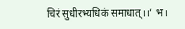चिरं सुधीरभ्यधिकं समाधात्।।’ भ।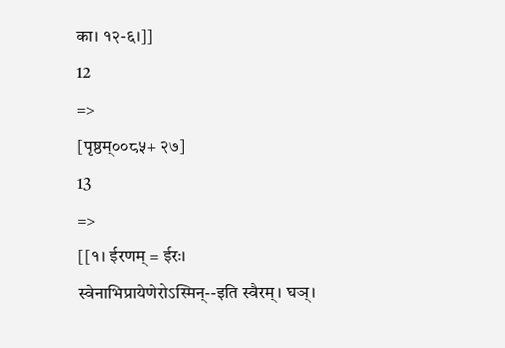का। १२-६।]]
12
=>
[पृष्ठम्००८५+ २७]
13
=>
[[१। ईरणम् = ईरः। स्वेनाभिप्रायेणेरोऽस्मिन्--इति स्वैरम्। घञ्।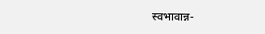स्वभावान्न-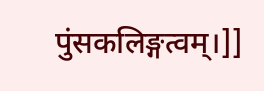पुंसकलिङ्गत्वम्।]]